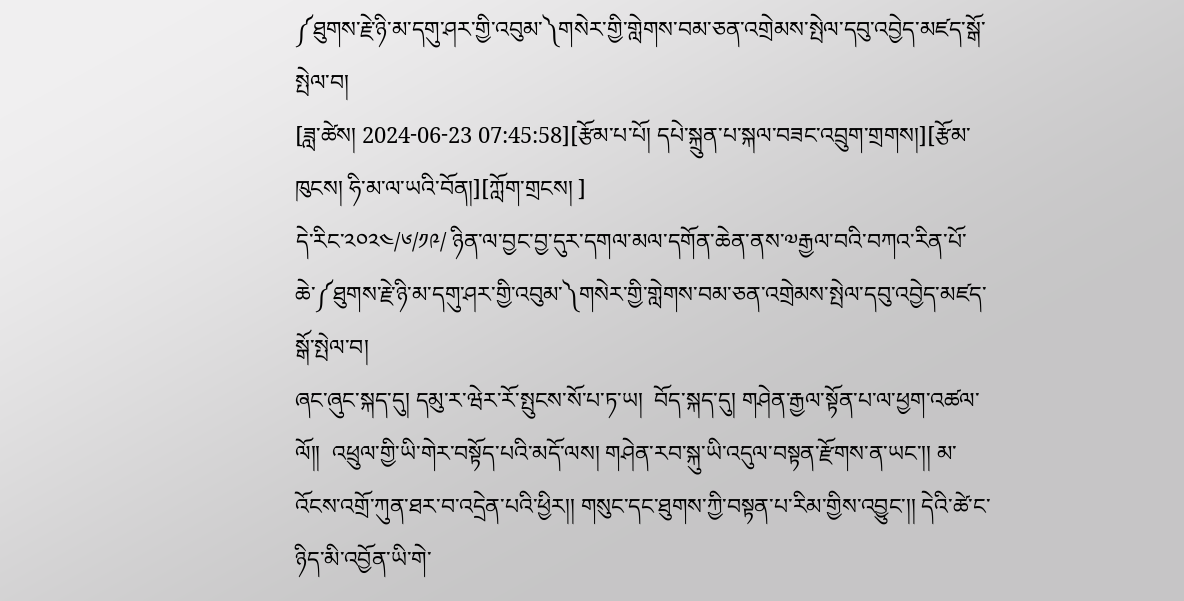༼ཐུགས་རྗེ་ཉི་མ་དགུ་ཤར་གྱི་འབུམ་༽གསེར་གྱི་གླེགས་བམ་ཅན་འགྲེམས་སྤེལ་དབུ་འབྱེད་མཛད་སྒོ་སྤེལ་བ།
[ཟླ་ཚེས། 2024-06-23 07:45:58][རྩོམ་པ་པོ། དཔེ་སྐྲུན་པ་སྐལ་བཟང་འབྲུག་གྲགས།][རྩོམ་ཁུངས། ཧི་མ་ལ་ཡའི་བོན།][ཀློག་གྲངས། ]
དེ་རིང་༢༠༢༤/༦/༡༩/ ཉིན་ལ་བྱང་བྱ་དུར་དགལ་མལ་དགོན་ཆེན་ནས་༧རྒྱལ་བའི་བཀའ་རིན་པོ་ཆེ་༼ཐུགས་རྗེ་ཉི་མ་དགུ་ཤར་གྱི་འབུམ་༽གསེར་གྱི་གླེགས་བམ་ཅན་འགྲེམས་སྤེལ་དབུ་འབྱེད་མཛད་སྒོ་སྤེལ་བ།
ཞང་ཞུང་སྐད་དུ། དམུ་ར་ཝེར་རོ་སྤུངས་སོ་པ་ཏ་ཡ།  བོད་སྐད་དུ། གཤེན་རྒྱལ་སྟོན་པ་ལ་ཕྱག་འཚལ་ལོ།།  འཕྲུལ་གྱི་ཡི་གེར་བསྟོད་པའི་མདོ་ལས། གཤེན་རབ་སྐུ་ཡི་འདུལ་བསྟན་རྫོགས་ན་ཡང་།། མ་འོངས་འགྲོ་ཀུན་ཐར་བ་འདྲེན་པའི་ཕྱིར།། གསུང་དང་ཐུགས་ཀྱི་བསྟན་པ་རིམ་གྱིས་འབྱུང་།། དེའི་ཚེ་ང་ཉིད་མི་འབྱོན་ཡི་གེ་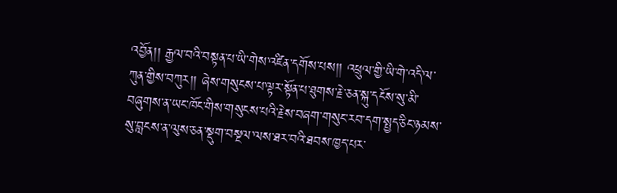འབྱོན།། རྒྱལ་བའི་བསྟན་པ་ཡི་གེས་འཛིན་དགོས་པས།། འཕྲུལ་གྱི་ཡི་གེ་འདི་ལ་ཀུན་གྱིས་བཀུར།། ཞེས་གསུངས་པ་ལྟར་སྟོན་པ་ཐུགས་རྗེ་ཅན་སྐུ་དངོས་སུ་མི་བཞུགས་ན་ཡང་ཁོང་གིས་གསུངས་པའི་རྗེས་བཞག་གསུང་རབ་དག་སྤྱད་ཅིང་ཉམས་སུ་བླངས་ན་ལུས་ཅན་སྡུག་བསྔལ་ལས་ཐར་བའི་ཐབས་ཁྱད་པར་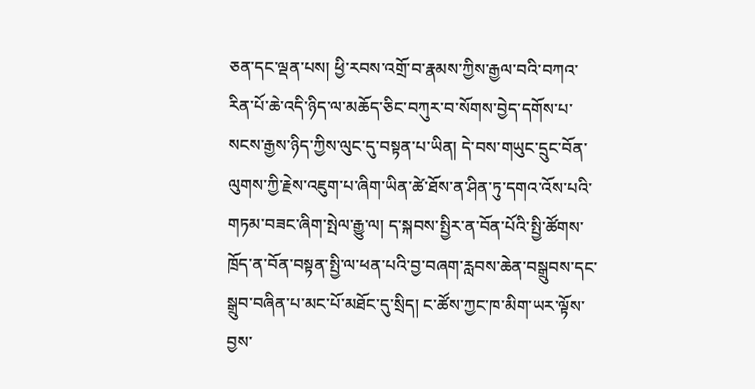ཅན་དང་ལྡན་པས། ཕྱི་རབས་འགྲོ་བ་རྣམས་ཀྱིས་རྒྱལ་བའི་བཀའ་རིན་པོ་ཆེ་འདི་ཉིད་ལ་མཆོད་ཅིང་བཀུར་བ་སོགས་བྱེད་དགོས་པ་སངས་རྒྱས་ཉིད་ཀྱིས་ལུང་དུ་བསྟན་པ་ཡིན། དེ་བས་གཡུང་དྲུང་བོན་ལུགས་ཀྱི་རྗེས་འཇུག་པ་ཞིག་ཡིན་ཚེ་ཐོས་ན་ཤིན་ཏུ་དགའ་འོས་པའི་གཏམ་བཟང་ཞིག་སྤེལ་རྒྱུ་ལ། ད་སྐབས་སྤྱིར་ན་བོན་པོའི་སྤྱི་ཚོགས་ཁྲོད་ན་བོན་བསྟན་སྤྱི་ལ་ཕན་པའི་བྱ་བཞག་རླབས་ཆེན་བསྒྲུབས་དང་སྒྲུབ་བཞིན་པ་མང་པོ་མཐོང་དུ་སྲིད། ང་ཚོས་ཀྱང་ཁ་མིག་ཡར་ལྟོས་བྱས་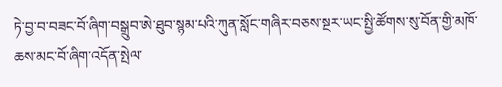ཏེ་བྱ་བ་བཟང་བོ་ཞིག་བསྒྲུབ་ཨེ་ཐུབ་སྙམ་པའི་ཀུན་སློང་གཞིར་བཅས་སྔར་ཡང་སྤྱི་ཚོགས་སུ་བོན་གྱི་མཁོ་ཆས་མང་བོ་ཞིག་འདོན་སྤེལ་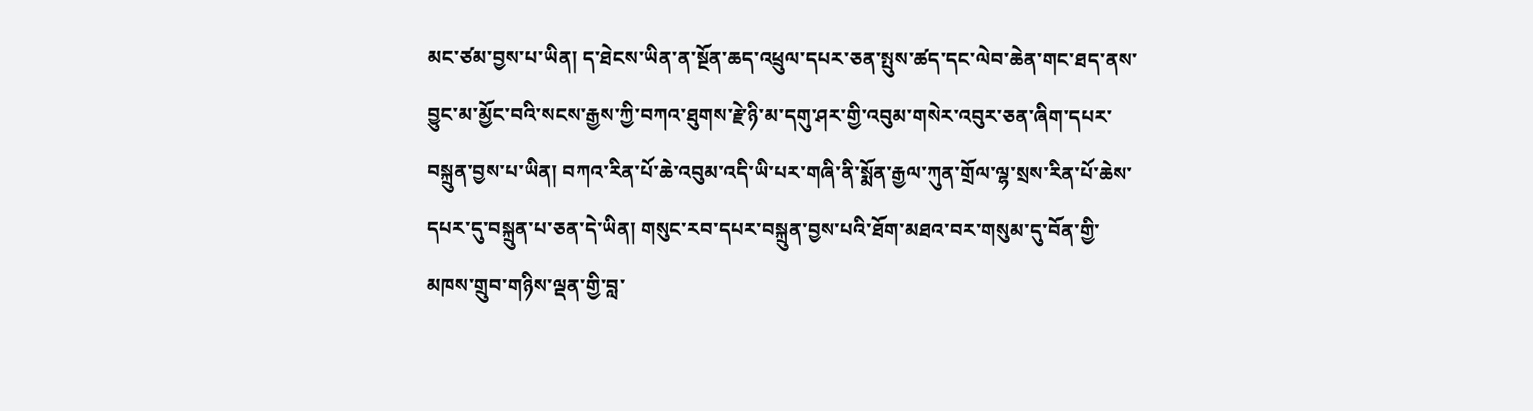མང་ཙམ་བྱས་པ་ཡིན། ད་ཐེངས་ཡིན་ན་སྔོན་ཆད་འཕྲུལ་དཔར་ཅན་སྤུས་ཚད་དང་ལེབ་ཆེན་གང་ཐད་ནས་བྱུང་མ་མྱོང་བའི་སངས་རྒྱས་ཀྱི་བཀའ་ཐུགས་རྗེ་ཉི་མ་དགུ་ཤར་གྱི་འབུམ་གསེར་འབུར་ཅན་ཞིག་དཔར་བསྐྲུན་བྱས་པ་ཡིན། བཀའ་རིན་པོ་ཆེ་འབུམ་འདི་ཡི་པར་གཞི་ནི་སྨོན་རྒྱལ་ཀུན་གྲོལ་ལྷ་སྲས་རིན་པོ་ཆེས་དཔར་དུ་བསྐྲུན་པ་ཅན་དེ་ཡིན། གསུང་རབ་དཔར་བསྐྲུན་བྱས་པའི་ཐོག་མཐའ་བར་གསུམ་དུ་བོན་གྱི་མཁས་གྲུབ་གཉིས་ལྡན་གྱི་བླ་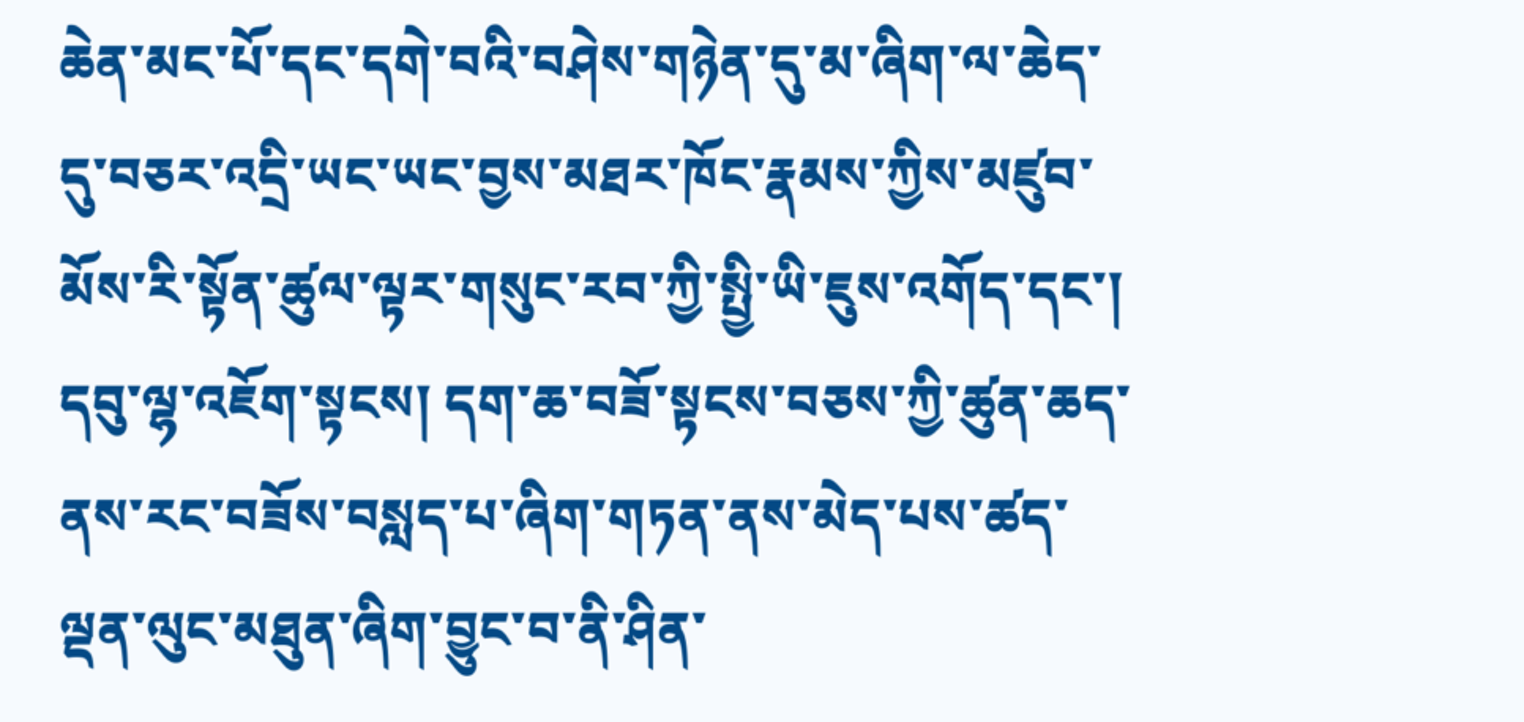ཆེན་མང་པོ་དང་དགེ་བའི་བཤེས་གཉེན་དུ་མ་ཞིག་ལ་ཆེད་དུ་བཅར་འདྲི་ཡང་ཡང་བྱས་མཐར་ཁོང་རྣམས་ཀྱིས་མཛུབ་མོས་རི་སྟོན་ཚུལ་ལྟར་གསུང་རབ་ཀྱི་སྤྱི་ཡི་ཇུས་འགོད་དང་། དབུ་ལྷ་འཇོག་སྟངས། དག་ཆ་བཟོ་སྟངས་བཅས་ཀྱི་ཚུན་ཆད་ནས་རང་བཟོས་བསླད་པ་ཞིག་གཏན་ནས་མེད་པས་ཚད་ལྡན་ལུང་མཐུན་ཞིག་བྱུང་བ་ནི་ཤིན་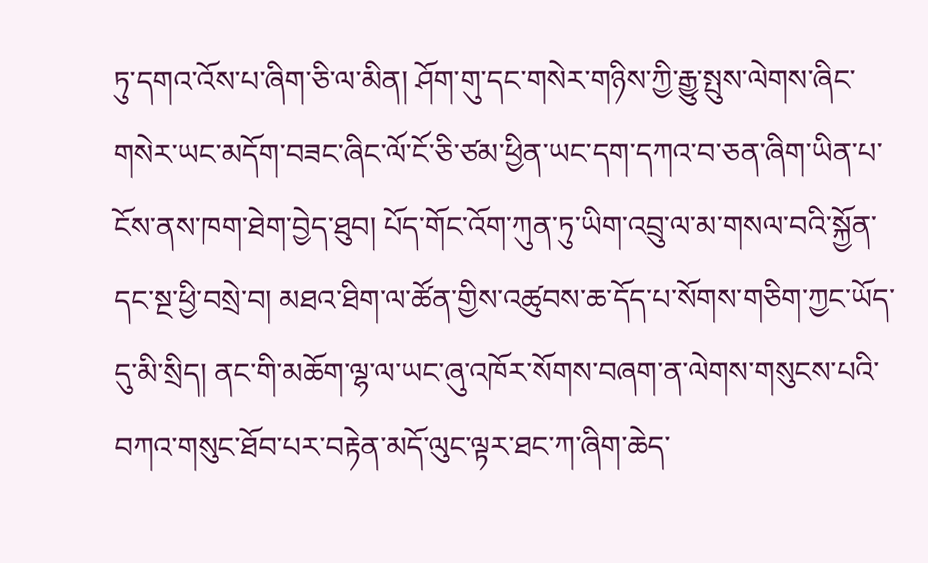ཏུ་དགའ་འོས་པ་ཞིག་ཅི་ལ་མིན། ཤོག་གུ་དང་གསེར་གཉིས་ཀྱི་རྒྱུ་སྤུས་ལེགས་ཞིང་གསེར་ཡང་མདོག་བཟང་ཞིང་ལོ་ངོ་ཅི་ཙམ་ཕྱིན་ཡང་དག་དཀའ་བ་ཅན་ཞིག་ཡིན་པ་ངོས་ནས་ཁག་ཐེག་བྱེད་ཐུབ། པོད་གོང་འོག་ཀུན་ཏུ་ཡིག་འབྲུ་ལ་མ་གསལ་བའི་སྐྱོན་དང་སྔ་ཕྱི་བསྲེ་བ། མཐའ་ཐིག་ལ་ཚོན་གྱིས་འཚུབས་ཆ་དོད་པ་སོགས་གཅིག་ཀྱང་ཡོད་དུ་མི་སྲིད། ནང་གི་མཆོག་ལྷ་ལ་ཡང་ཞུ་འཁོར་སོགས་བཞག་ན་ལེགས་གསུངས་པའི་བཀའ་གསུང་ཐོབ་པར་བརྟེན་མདོ་ལུང་ལྟར་ཐང་ཀ་ཞིག་ཆེད་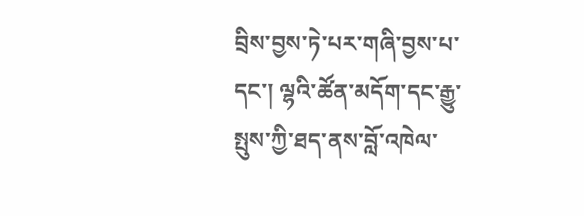བྲིས་བྱས་ཏེ་པར་གཞི་བྱས་པ་དང་། ལྷའི་ཚོན་མདོག་དང་རྒྱུ་སྤུས་ཀྱི་ཐད་ནས་བློ་འཁེལ་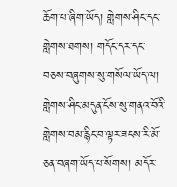ཆོག་པ་ཞིག་ཡོད། གླེགས་ཤིང་དང་གླེགས་ཐགས། གདོང་དར་དང་བཅས་བཞུགས་སུ་གསོལ་ཡོད་ལ། གླེགས་ཤིང་མདུན་ངོས་སུ་གནའ་བོའི་གླེགས་བམ་རྙིང་བ་ལྟར་ཟངས་རི་མོ་ཅན་བཞག་ཡོད་པ་སོགས། མདོར་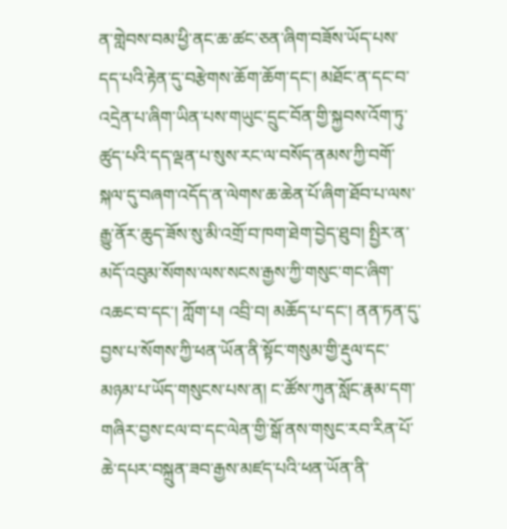ན་གླེབས་བམ་ཕྱི་ནང་ཆ་ཚང་ཅན་ཞིག་བཟོས་ཡོད་པས་དད་པའི་རྟེན་དུ་བརྩེགས་ཆོག་ཆོག་དང་། མཐོང་ན་དང་བ་འདྲེན་པ་ཞིག་ཡིན་པས་གཡུང་དྲུང་བོན་གྱི་སྐྱབས་འོག་ཏུ་ཚུད་པའི་དད་ལྡན་པ་སུས་རང་ལ་བསོད་ནམས་ཀྱི་བགོ་སྐལ་དུ་བཞག་འདོད་ན་ལེགས་ཆ་ཆེན་པོ་ཞིག་ཐོབ་པ་ལས་རྒྱུ་ནོར་ཆུད་ཟོས་སུ་མི་འགྲོ་བ་ཁག་ཐེག་བྱེད་ཐུབ། སྤྱིར་ན་མདོ་འབུམ་སོགས་ལས་སངས་རྒྱས་ཀྱི་གསུང་གང་ཞིག་འཆང་བ་དང་། ཀློག་པ། འབྲི་བ། མཆོད་པ་དང་། ནན་ཏན་དུ་བྱས་པ་སོགས་ཀྱི་ཕན་ཡོན་ནི་སྟོང་གསུམ་གྱི་རྡུལ་དང་མཉམ་པ་ཡོད་གསུངས་པས་ན། ང་ཚོས་ཀུན་སློང་རྣམ་དག་གཞིར་བྱས་ངལ་བ་དང་ལེན་གྱི་སྒོ་ནས་གསུང་རབ་རིན་པོ་ཆེ་དཔར་བསྐྲུན་ཟབ་རྒྱས་མཛད་པའི་ཕན་ཡོན་ནི་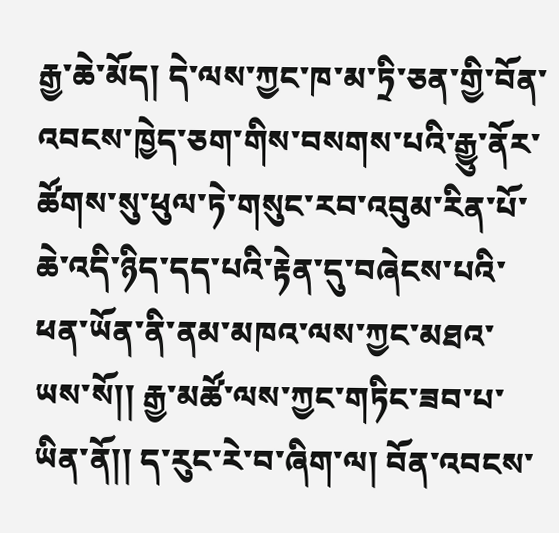རྒྱ་ཆེ་མོད། དེ་ལས་ཀྱང་ཁ་མ་ཏྲི་ཅན་གྱི་བོན་འབངས་ཁྱེད་ཅག་གིས་བསགས་པའི་རྒྱུ་ནོར་ཚོགས་སུ་ཕུལ་ཏེ་གསུང་རབ་འབུམ་རིན་པོ་ཆེ་འདི་ཉིད་དད་པའི་རྟེན་དུ་བཞེངས་པའི་ཕན་ཡོན་ནི་ནམ་མཁའ་ལས་ཀྱང་མཐའ་ཡས་སོ།། རྒྱ་མཚོ་ལས་ཀྱང་གཏིང་ཟབ་པ་ཡིན་ནོ།། ད་རུང་རེ་བ་ཞིག་ལ། བོན་འབངས་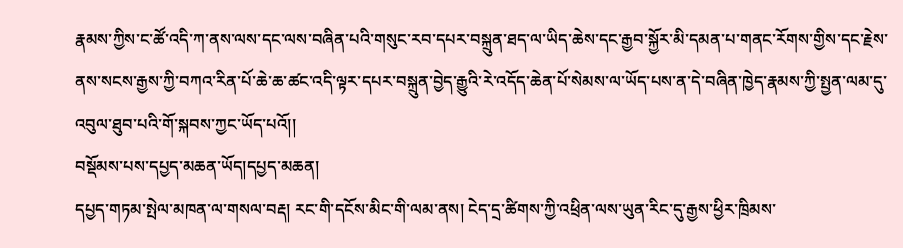རྣམས་ཀྱིས་ང་ཚོ་འདི་ཀ་ནས་ལས་དང་ལས་བཞིན་པའི་གསུང་རབ་དཔར་བསྐྲུན་ཐད་ལ་ཡིད་ཆེས་དང་རྒྱབ་སྐྱོར་མི་དམན་པ་གནང་རོགས་གྱིས་དང་རྗེས་ནས་སངས་རྒྱས་ཀྱི་བཀའ་རིན་པོ་ཆེ་ཆ་ཚང་འདི་ལྟར་དཔར་བསྐྲུན་བྱེད་རྒྱུའི་རེ་འདོད་ཆེན་པོ་སེམས་ལ་ཡོད་པས་ན་དེ་བཞིན་ཁྱེད་རྣམས་ཀྱི་སྤྱན་ལམ་དུ་འབུལ་ཐུབ་པའི་གོ་སྐབས་ཀྱང་ཡོད་པའོ།།
བསྡོམས་པས་དཔྱད་མཆན་ཡོད།དཔྱད་མཆན།
དཔྱད་གཏམ་སྤེལ་མཁན་ལ་གསལ་བརྡ། རང་གི་དངོས་མིང་གི་ལམ་ནས། ངེད་དྲ་ཚིགས་ཀྱི་འཕྲིན་ལས་ཡུན་རིང་དུ་རྒྱས་ཕྱིར་ཁྲིམས་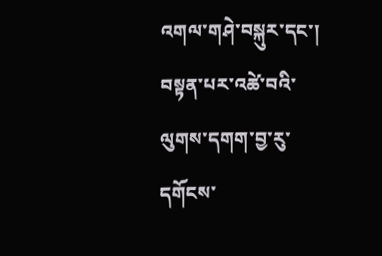འགལ་གཤེ་བསྐུར་དང་། བསྟན་པར་འཚེ་བའི་ལུགས་དགག་བྱ་རུ་དགོངས་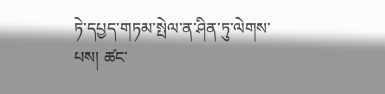ཏེ་དཔྱད་གཏམ་སྤེལ་ན་ཤིན་ཏུ་ལེགས་པས། ཚང་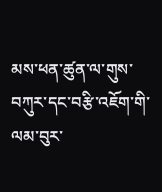མས་ཕན་ཚུན་ལ་གུས་བཀུར་དང་བརྩི་འཇོག་གི་ལམ་བུར་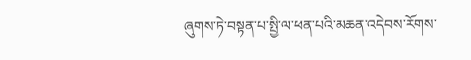ཞུགས་ཏེ་བསྟན་པ་སྤྱི་ལ་ཕན་པའི་མཆན་འདེབས་རོགས་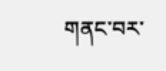གནང་བར་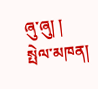ཞུ་ཞུ། །
སྤེལ་མཁན།